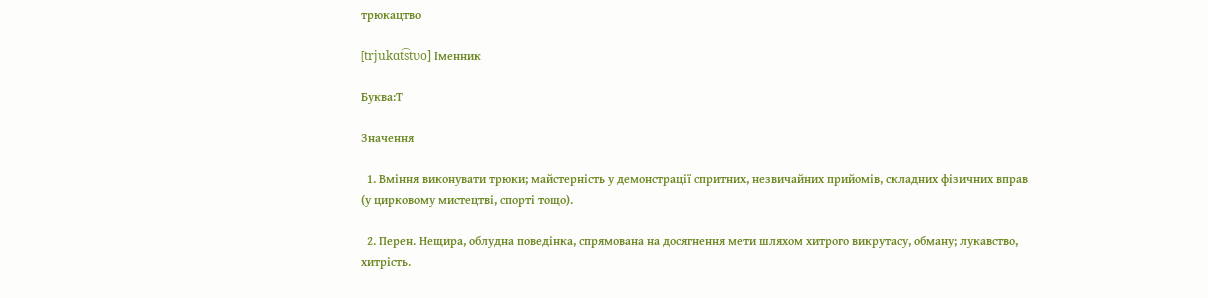трюкацтво

[trjukɑt͡stʋo] Іменник

Буква:Т

Значення

  1. Вміння виконувати трюки; майстерність у демонстрації спритних, незвичайних прийомів, складних фізичних вправ (у цирковому мистецтві, спорті тощо).

  2. Перен. Нещира, облудна поведінка, спрямована на досягнення мети шляхом хитрого викрутасу, обману; лукавство, хитрість.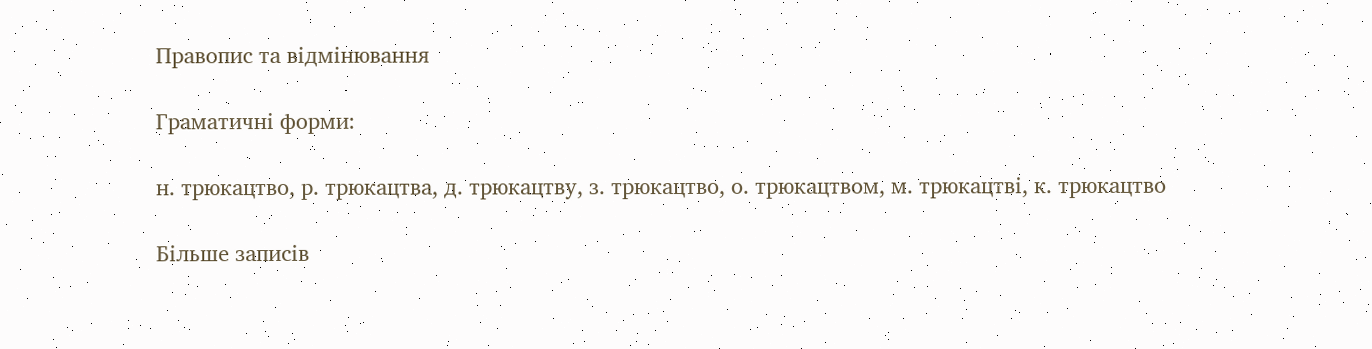Правопис та відмінювання

Граматичні форми:

н. трюкацтво, р. трюкацтва, д. трюкацтву, з. трюкацтво, о. трюкацтвом, м. трюкацтві, к. трюкацтво

Більше записів